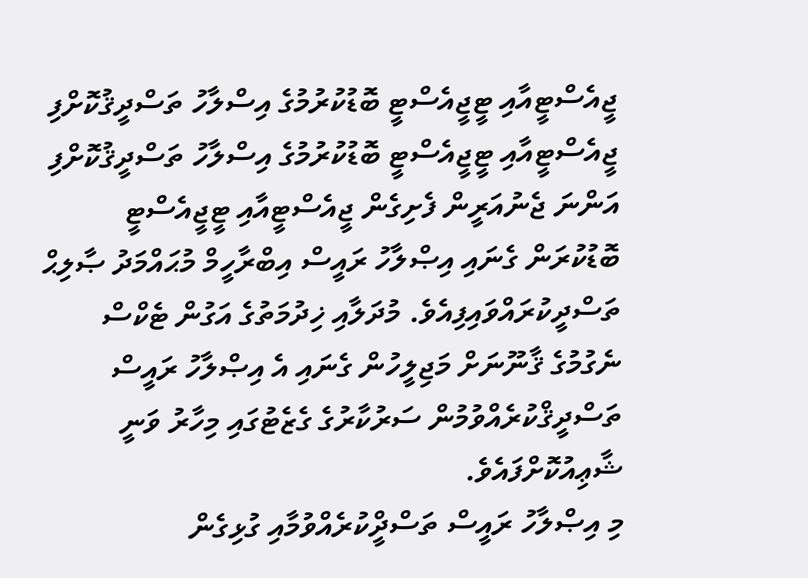ޖީއެސްޓީއާއި ޓީޖީއެސްޓީ ބޮޑުކުރުމުގެ އިސްލާހު ތަސްދީޤުކޮށްފި
ޖީއެސްޓީއާއި ޓީޖީއެސްޓީ ބޮޑުކުރުމުގެ އިސްލާހު ތަސްދީޤުކޮށްފި
އަންނަ ޖެނުއަރީން ފެށިގެން ޖީއެސްޓީއާއި ޓީޖީއެސްޓީ ބޮޑުކުރަން ގެނައި އިޞްލާހު ރައީސް އިބްރާހީމް މުޙައްމަދު ޞާލިޙް ތަސްދީކުރައްވައިފިއެވެ. މުދަލާއި ޚިދުމަތުގެ އަގުން ޓެކްސް ނެގުމުގެ ޤާނޫނަށް މަޖިލީހުން ގެނައި އެ އިޞްލާހު ރައީސް ތަސްދީޤްކުރެއްވުމުން ސަރުކާރުގެ ގެޒެޓުގައި މިހާރު ވަނީ ޝާޢިއުކޮށްފައެވެ.
މި އިޞްލާހު ރައީސް ތަސްދީްކުރެއްވުމާއި ގުޅިގެން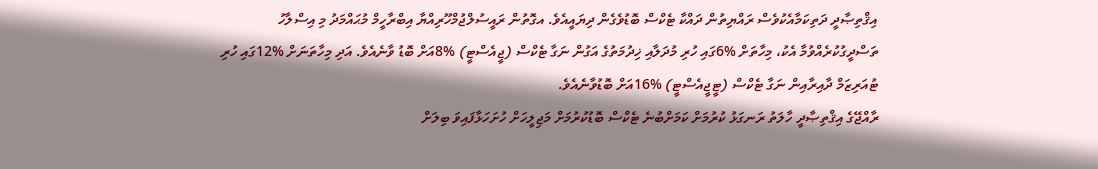އިޤްތިޞާދީ ދަތިކަމާއެކުވެސް ރައްޔިތުން ދައްކާ ޓެކްސް ބޮޑުވެގެން ދިޔައީއެވެ. އގޮތުން ރައީސުލްޖުމްހޫރިއްޔާ އިބްރާހީމް މުޙައްމަދު މި އިސްލާހު ތަސްދީގުކުރެއްވުމާ އެކު، މިހާތަށް %6ގައި ހުރި މުދަލާއި ޚިދުމަތުގެ އަގުން ނަގާ ޓެކްސް (ޖީއެސްޓީ) %8އަށް ބޮޑު ވާނެއެވެ. އަދި މިހާތަނަށް %12ގައި ހުރި ޓުއަރިޒަމް ދާއިރާއިން ނަގާ ޓެކްސް (ޓީޖީއެސްޓީ) %16އަށް ބޮޑުވާނެއެވެ.
ރާއްޖޭގެ އިޤްތިޞާދީ ހާލަތު ރަނގަޅު ކުރުމަށް ކަމަށްބުނެ ޓެކްސް ބޮޑުކުރުމަށް މަޖިލީހަށް ހުށަހަޅާފައިވަ ބިލަށް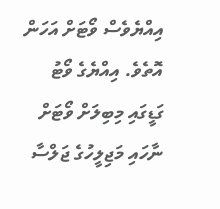އިއްޔެވެސް ވޯޓަށް އަހަން އޮތެވެ. އިއްޔެގެ ވޯޓު ގަޑީގައި މިބިލަށް ވޯޓަށް ނާހައި މަޖިލީހުގެ ޖަލްސާ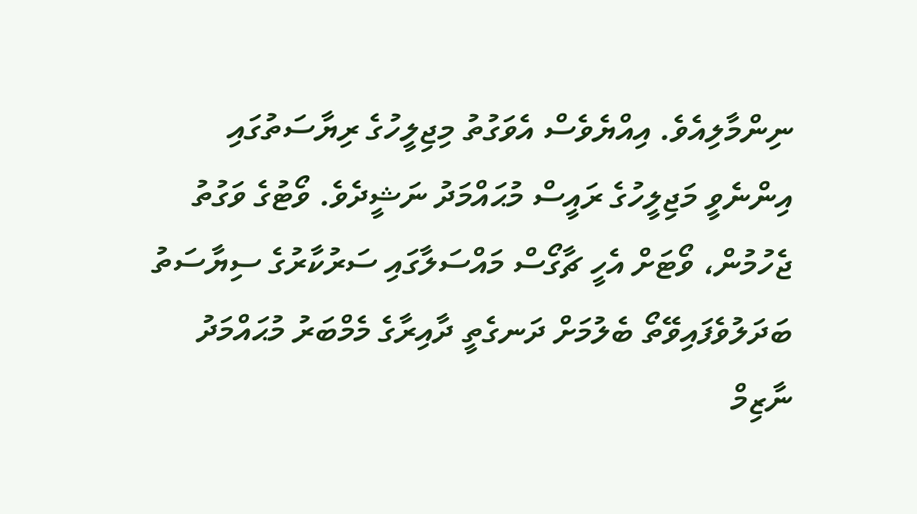ނިންމާލިއެވެ. އިއްޔެވެސް އެވަގުތު މިޖިލީހުގެ ރިޔާސަތުގައި އިންނެވީ މަޖިލީހުގެ ރައީސް މުޙައްމަދު ނަޝީދެވެ. ވޯޓުގެ ވަގުތު ޖެހުމުން، ވޯޓަށް އެހީ ޗާގޯސް މައްސަލާގައި ސަރުކާރުގެ ސިޔާސަތު ބަދަލުވެފައިވޭތޯ ބެލުމަށް ދަނގެތީ ދާއިރާގެ މެމްބަރު މުޙައްމަދު ނާޒިމް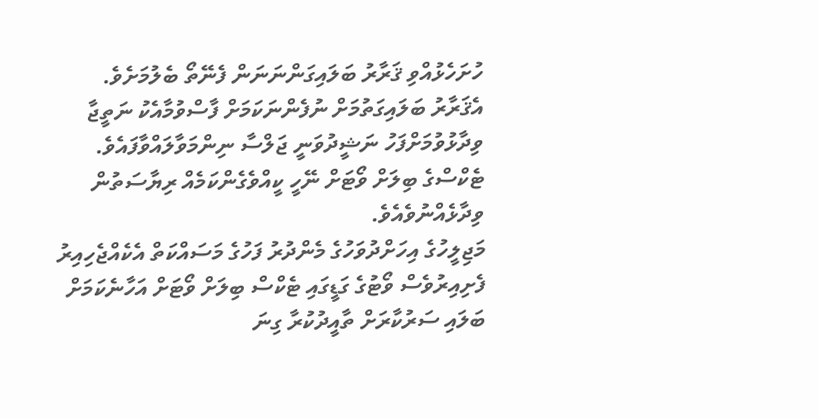ހުށަހެޅުއްވި ޤަރާރު ބަލައިގަންނަނަން ފެނޭތޯ ބެލުމަށެވެ. އެޤަރާރު ބަލައިގަތުމަށް ނުފެންނަކަމަށް ފާސްވުމާއެކު ނަތީޖާ ވިދާޅުވުމަށްފަހު ނަޝީދުވަނީ ޖަލްސާ ނިންމަވާލައްވާފައެވެ. ޓެކްސްގެ ބިލަށް ވޯޓަށް ނޭހީ ކީއްވެގެންކަމެއް ރިޔާސަތުން ވިދާޅެއްނުވެއެވެ.
މަޖިލީހުގެ އިހަށްދުވަހުގެ މެންދުރު ފަހުގެ މަސައްކަތް އެކެއްޖެހިއިރު ފެށިއިރުވެސް ވޯޓުގެ ގަޑީގައި ޓެކްސް ބިލަށް ވޯޓަށް އަހާނެކަމަށް ބަލައި ސަރުކާރަށް ތާއީދުކުރާ ގިނަ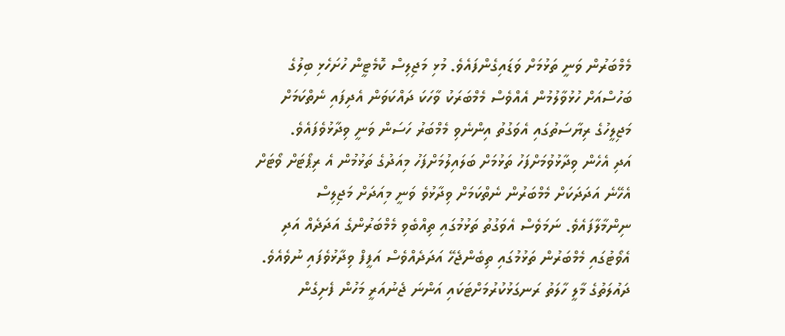މެމްބަރުން ވަނީ ތަޅުމަށް ވަޑައިގެންފައެވެ. މުޅި މަޖިލިސް ކޮމެޓީން ހުށަހެޅި ބިލުގެ ބަހުސްއަށް ހުޅުވާލުމުން އެއްވެސް މެމްބަރަކު ވާހަކަ ދައްކަވަން އެދިފައި ނެތްކަމަށް މަޖިލީހުގެ ރިޔާސަތުގައި އެވަގުތު އިންނެވި މެމްބަރު ހަސަން ވަނީ ވިދާޅުވެފައެވެ.
އަދި އެހެން ވިދާޅުވުމަށްފަހު ތަޅުމަށް ބަލައިލުމަށްފަހު މިއަދުގެ ތަޅުމުން އެ ރިޕޯޓަށް ވޯޓަށް އެހޭނެ އަދަދަކަށް މެމްބަރުން ނެތްކަމަށް ވިދާޅުވެ ވަނީ މިއަދަށް މަޖިލިސް ނިންމާލާފައެވެ. ނަމަވެސް އެވަގުތު ތަޅުމުގައި ތިއްބެވި މެމްބަރުންގެ އަދަދެއް އަދި އެވޯޓުގައި މެމްބަރުން ތަޅުމުގައި ތިބެންޖެހޭ އަދަދެއްވެސް އަފީފް ވިދާޅުވެފައި ނުވެއެވެ.
ދައުލަތުގެ މާލީ ހާލަތު ރަނގަޅުކުރުމަށްޓަކައި އަންނަ ޖެނުއަރީ މަހުން ފެށިގެން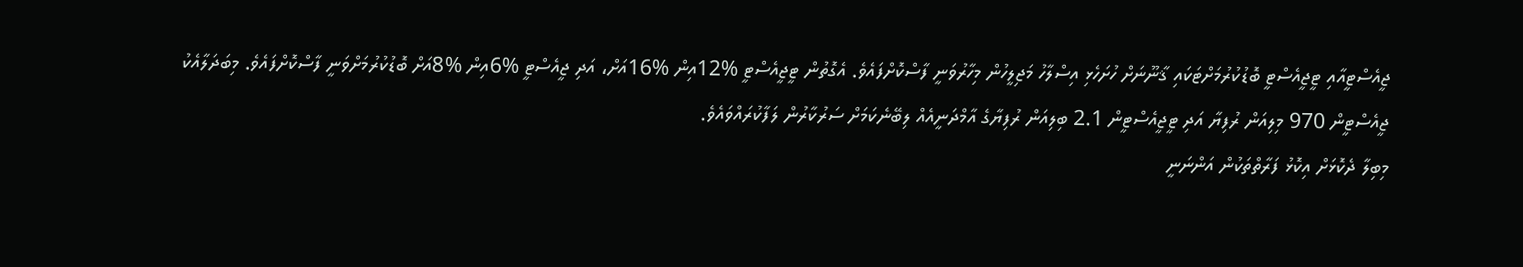ޖީއެސްޓީއާއި ޓީޖީއެސްޓީ ބޮޑުކުރުމަށްޓަކައި ޤާނޫނަށް ހުށަހެޅި އިސްލާހު މަޖިލީހުން މިހާރުވަނީ ފާސްކޮށްފައެވެ. އެގޮތުން ޓީޖީއެސްޓީ %12އިން %16އަށް، އަދި ޖީއެސްޓީ %6އިން %8އަށް ބޮޑުކުރުމަށްވަނީ ފާސްކޮށްފައެވެ. މިބަދަލާއެކު ޖީއެސްޓީން 970 މިލިއަން ރުފިޔާ އަދި ޓީޖީއެސްޓީން 2.1 ބިލިއަން ރުފިޔާގެ އާމްދަނީއެއް ލިބޭނެކަމަށް ސަރުކާރުން ލަފާކުރައްވައެވެ.
މިބިލާ ދެކޮޅަށް އިކޮޅު ފަރާތްތަކުން އަންނަނީ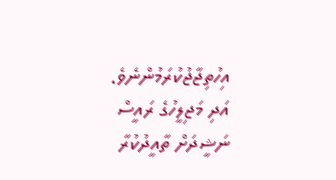އިހުތިޖާޖުކުރަމުންނެވެ. އަދި މަޖިލީހުގެ ރައީސް ނަޝީދަށް ތާއީދުކުރާ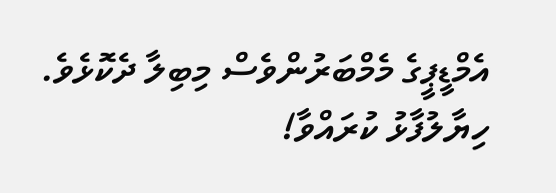އެމްޑީޕީގެ މެމްބަރުންވެސް މިބިލާ ދެކޮޅެވެ.
ހިޔާލުފާޅު ކުރައްވާ!